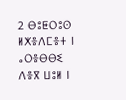2 ⴱⵓⵟⵔⵓⵙ
ⵍⵅⴻⴷⵎⴻⵜ ⵏ ⴰⵔⴻⴱⴱⵉ ⴷⴻⴳ ⵡⵓⵍ ⵏ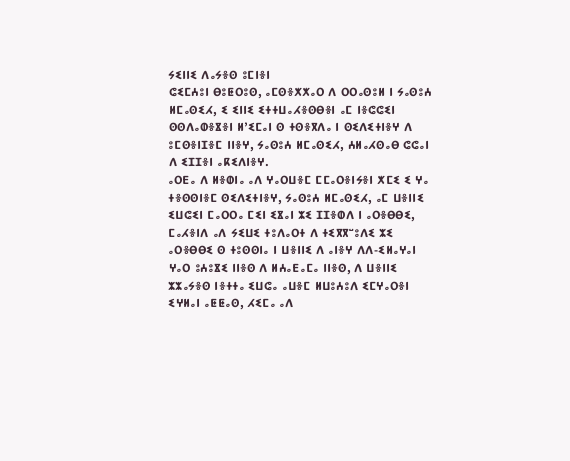ⵢⵉⵏⵏⵉ ⴷⴰⵢⴻⵙ ⵓⵎⵏⴻⵏ
ⵛⵉⵎⵄⵓⵏ ⴱⵓⵟⵔⵓⵙ, ⴰⵎⵙⴻⵅⵅⴰⵔ ⴷ ⵔⵔⴰⵙⵓⵍ ⵏ ⵢⴰⵙⵓⵄ ⵍⵎⴰⵙⵉⵃ, ⵉ ⵉⵏⵏⵉ ⵉⵜⵜⵡⴰⵃⴻⵙⴱⴻⵏ ⴰⵎ ⵏⴻⵛⵛⵉⵏ ⵙⵙⴷⴰⵀⴻⴵⴻⵏ ⵍ’ⵉⵎⴰⵏ ⵙ ⵜⵙⴻⴳⴷⴰ ⵏ ⵙⵉⴷⵉⵜⵏⴻⵖ ⴷ ⵓⵎⵙⴻⵏⵊⴻⵎ ⵏⵏⴻⵖ, ⵢⴰⵙⵓⵄ ⵍⵎⴰⵙⵉⵃ, ⵄⵍⴰⵃⵙⴰⴱ ⵛⵛⴰⵏ ⴷ ⵉⵊⵊⴻⵏ ⴰⴽⵉⴷⵏⴻⵖ.
ⴰⵔⴹⴰ ⴷ ⵍⴻⵀⵏⴰ ⴰⴷ ⵖⴰⵔⵡⴻⵎ ⵎⵎⴰⵔⴻⵏⵢⴻⵏ ⵅⵎⵉ ⵉ ⵖⴰ ⵜⴻⵙⵙⵏⴻⵎ ⵙⵉⴷⵉⵜⵏⴻⵖ, ⵢⴰⵙⵓⵄ ⵍⵎⴰⵙⵉⵃ, ⴰⵎ ⵡⴻⵏⵏⵉ ⵉⵡⵛⵉⵏ ⵎⴰⵔⵔⴰ ⵎⵉⵏ ⵉⴵⴰⵏ ⵣⵉ ⵊⵊⴻⵀⴷ ⵏ ⴰⵔⴻⴱⴱⵉ, ⵎⴰⵃⴻⵏⴷ ⴰⴷ ⵢⵉⵡⵉ ⵜⵓⴷⴰⵔⵜ ⴷ ⵜⵉⴳⴳⵯⵓⴷⵉ ⵣⵉ ⴰⵔⴻⴱⴱⵉ ⵙ ⵜⵓⵙⵙⵏⴰ ⵏ ⵡⴻⵏⵏⵉ ⴷ ⴰⵏⴻⵖ ⴷⴷ-ⵉⵍⴰⵖⴰⵏ ⵖⴰⵔ ⵓⵄⵓⴵⵉ ⵏⵏⴻⵙ ⴷ ⵍⵄⴰⴹⴰⵎⴰ ⵏⵏⴻⵙ, ⴷ ⵡⴻⵏⵏⵉ ⵣⵣⴰⵢⴻⵙ ⵏⴻⵜⵜⴰ ⵉⵡⵛⴰ ⴰⵡⴻⵎ ⵍⵡⵓⵄⵓⴷ ⵉⵎⵖⴰⵔⴻⵏ ⵉⵖⵍⴰⵏ ⴰⵟⵟⴰⵙ, ⵃⵉⵎⴰ ⴰⴷ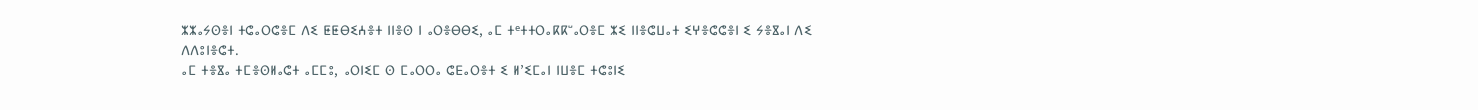ⵣⵣⴰⵢⵙⴻⵏ ⵜⵛⴰⵔⵛⴻⵎ ⴷⵉ ⵟⵟⴱⵉⵄⴻⵜ ⵏⵏⴻⵙ ⵏ ⴰⵔⴻⴱⴱⵉ, ⴰⵎ ⵜᵉⵜⵜⵔⴰⴽⴽⵯⴰⵔⴻⵎ ⵣⵉ ⵏⵏⴻⵛⵡⴰⵜ ⵉⵖⴻⵛⵛⴻⵏ ⵉ ⵢⴻⴵⴰⵏ ⴷⵉ ⴷⴷⵓⵏⴻⵛⵜ.
ⴰⵎ ⵜⴻⴵⴰ ⵜⵎⴻⵙⵍⴰⵛⵜ ⴰⵎⵎⵓ, ⴰⵔⵏⵉⵎ ⵙ ⵎⴰⵔⵔⴰ ⵛⴹⴰⵔⴻⵜ ⵉ ⵍ’ⵉⵎⴰⵏ ⵏⵡⴻⵎ ⵜⵛⵓⵏⵉ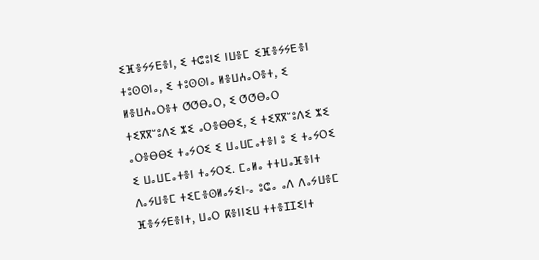ⵉⴼⴻⵢⵢⴹⴻⵏ, ⵉ ⵜⵛⵓⵏⵉ ⵏⵡⴻⵎ ⵉⴼⴻⵢⵢⴹⴻⵏ ⵜⵓⵙⵙⵏⴰ, ⵉ ⵜⵓⵙⵙⵏⴰ ⵍⴻⵡⵄⴰⵔⴻⵜ, ⵉ ⵍⴻⵡⵄⴰⵔⴻⵜ ⵚⵚⴱⴰⵔ, ⵉ ⵚⵚⴱⴰⵔ ⵜⵉⴳⴳⵯⵓⴷⵉ ⵣⵉ ⴰⵔⴻⴱⴱⵉ, ⵉ ⵜⵉⴳⴳⵯⵓⴷⵉ ⵣⵉ ⴰⵔⴻⴱⴱⵉ ⵜⴰⵢⵔⵉ ⵉ ⵡⴰⵡⵎⴰⵜⴻⵏ ⵓ ⵉ ⵜⴰⵢⵔⵉ ⵉ ⵡⴰⵡⵎⴰⵜⴻⵏ ⵜⴰⵢⵔⵉ. ⵎⴰⵍⴰ ⵜⵜⵡⴰⴼⴻⵏⵜ ⴷⴰⵢⵡⴻⵎ ⵜⵉⵎⴻⵙⵍⴰⵢⵉⵏ-ⴰ ⵓⵛⴰ ⴰⴷ ⴷⴰⵢⵡⴻⵎ ⴼⴻⵢⵢⴹⴻⵏⵜ, ⵡⴰⵔ ⴽⴻⵏⵏⵉⵡ ⵜⵜⴻⵊⵊⵉⵏⵜ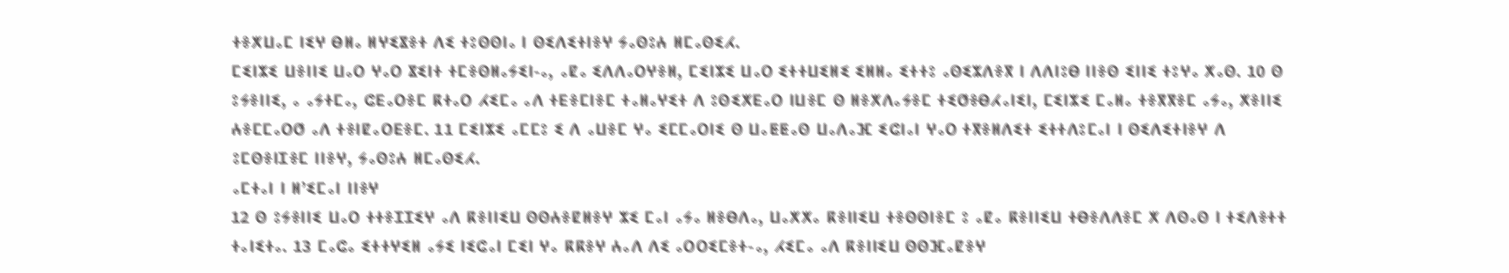ⵜⴻⵅⵡⴰⵎ ⵏⵉⵖ ⴱⵍⴰ ⵍⵖⵉⴵⴻⵜ ⴷⵉ ⵜⵓⵙⵙⵏⴰ ⵏ ⵙⵉⴷⵉⵜⵏⴻⵖ ⵢⴰⵙⵓⵄ ⵍⵎⴰⵙⵉⵃ.
ⵎⵉⵏⵣⵉ ⵡⴻⵏⵏⵉ ⵡⴰⵔ ⵖⴰⵔ ⴵⵉⵏⵜ ⵜⵎⴻⵙⵍⴰⵢⵉⵏ-ⴰ, ⴰⵇⴰ ⵉⴷⴷⴰⵔⵖⴻⵍ, ⵎⵉⵏⵣⵉ ⵡⴰⵔ ⵉⵜⵜⵡⵉⵍⵉ ⵉⵍⵍⴰ ⵉⵜⵜⵓ ⴰⵙⵉⵣⴷⴻⴳ ⵏ ⴷⴷⵏⵓⴱ ⵏⵏⴻⵙ ⵉⵏⵏⵉ ⵜⵓⵖⴰ ⵅⴰⵙ. 10 ⵙ ⵓⵢⴻⵏⵏⵉ, ⴰ ⴰⵢⵜⵎⴰ, ⵛⴹⴰⵔⴻⵎ ⴽⵜⴰⵔ ⵃⵉⵎⴰ ⴰⴷ ⵜⴹⴻⵎⵏⴻⵎ ⵜⴰⵍⴰⵖⵉⵜ ⴷ ⵓⵙⵉⵅⴹⴰⵔ ⵏⵡⴻⵎ ⵙ ⵍⴻⵅⴷⴰⵢⴻⵎ ⵜⵉⵚⴻⴱⵃⴰⵏⵉⵏ, ⵎⵉⵏⵣⵉ ⵎⴰⵍⴰ ⵜⴻⴳⴳⴻⵎ ⴰⵢⴰ, ⵅⴻⵏⵏⵉ ⵄⴻⵎⵎⴰⵔⵚ ⴰⴷ ⵜⴻⵏⵇⴰⵔⴹⴻⵎ. 11 ⵎⵉⵏⵣⵉ ⴰⵎⵎⵓ ⵉ ⴷ ⴰⵡⴻⵎ ⵖⴰ ⵉⵎⵎⴰⵔⵏⵉ ⵙ ⵡⴰⵟⵟⴰⵙ ⵡⴰⴷⴰⴼ ⵉⵛⵏⴰⵏ ⵖⴰⵔ ⵜⴳⴻⵍⴷⵉⵜ ⵉⵜⵜⴷⵓⵎⴰⵏ ⵏ ⵙⵉⴷⵉⵜⵏⴻⵖ ⴷ ⵓⵎⵙⴻⵏⵊⴻⵎ ⵏⵏⴻⵖ, ⵢⴰⵙⵓⵄ ⵍⵎⴰⵙⵉⵃ.
ⴰⵎⵜⴰⵏ ⵏ ⵍ’ⵉⵎⴰⵏ ⵏⵏⴻⵖ
12 ⵙ ⵓⵢⴻⵏⵏⵉ ⵡⴰⵔ ⵜⵜⴻⵊⵊⵉⵖ ⴰⴷ ⴽⴻⵏⵏⵉⵡ ⵙⵙⵄⴻⵇⵍⴻⵖ ⵣⵉ ⵎⴰⵏ ⴰⵢⴰ ⵍⴻⴱⴷⴰ, ⵡⴰⵅⵅⴰ ⴽⴻⵏⵏⵉⵡ ⵜⴻⵙⵙⵏⴻⵎ ⵓ ⴰⵇⴰ ⴽⴻⵏⵏⵉⵡ ⵜⴱⴻⴷⴷⴻⵎ ⵅ ⴷⵙⴰⵙ ⵏ ⵜⵉⴷⴻⵜⵜ ⵜⴰⵏⵉⵜⴰ. 13 ⵎⴰⵛⴰ ⵉⵜⵜⵖⵉⵍ ⴰⵢⵉ ⵏⵉⵛⴰⵏ ⵎⵉⵏ ⵖⴰ ⴽⴽⴻⵖ ⵄⴰⴷ ⴷⵉ ⴰⵔⵔⵉⵎⴻⵜ-ⴰ, ⵃⵉⵎⴰ ⴰⴷ ⴽⴻⵏⵏⵉⵡ ⵙⵙⴼⴰⵇⴻⵖ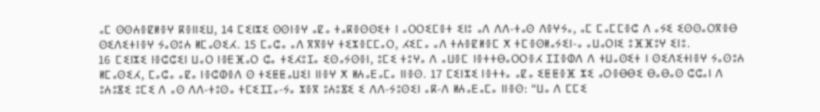ⴰⵎ ⵙⵙⵄⴻⵇⵍⴻⵖ ⴽⴻⵏⵏⵉⵡ, 14 ⵎⵉⵏⵣⵉ ⵙⵙⵏⴻⵖ ⴰⵇⴰ ⵜⴰⴽⴻⵙⵙⵉⵜ ⵏ ⴰⵔⵔⵉⵎⴻⵜ ⵉⵏⵓ ⴰⴷ ⴷⴷ-ⵜⴰⵙ ⴷⴻⵖⵢⴰ, ⴰⵎ ⵎⴰⵎⵎⴻⵛ ⴷ ⴰⵢⵉ ⵉⵙⵙⴰⵔⴳⴻⴱ ⵙⵉⴷⵉⵜⵏⴻⵖ ⵢⴰⵙⵓⵄ ⵍⵎⴰⵙⵉⵃ. 15 ⵎⴰⵛⴰ ⴰⴷ ⴳⴳⴻⵖ ⵜⵉⵣⴻⵎⵎⴰⵔ, ⵃⵉⵎⴰ ⴰⴷ ⵜⵄⴻⵇⵍⴻⵎ ⵅ ⵜⵎⴻⵙⵍⴰⵢⵉⵏ-ⴰ ⴰⵡⴰⵔⵏⵉ ⵓⴼⴼⵓⵖ ⵉⵏⵓ.
16 ⵎⵉⵏⵣⵉ ⵏⴻⵛⵛⵉⵏ ⵡⴰⵔ ⵏⴻⴹⴼⴰⵔ ⵛⴰ ⵜⵉⵃⵓⵊⴰ ⵉⵙⴰⵢⵙⴻⵏ, ⵓⵎⵉ ⵜⵓⵖⴰ ⴷ ⴰⵡⴻⵎ ⵏⴻⵜⵜⴱⴰⵔⵔⴻⵃ ⵊⵊⴻⵀⴷ ⴷ ⵜⵡⴰⵙⵉⵜ ⵏ ⵙⵉⴷⵉⵜⵏⴻⵖ ⵢⴰⵙⵓⵄ ⵍⵎⴰⵙⵉⵃ, ⵎⴰⵛⴰ ⴰⵇⴰ ⵏⴻⵛⵀⴻⴷ ⵙ ⵜⵉⵟⵟⴰⵡⵉⵏ ⵏⵏⴻⵖ ⵅ ⵍⵄⴰⴹⴰⵎⴰ ⵏⵏⴻⵙ. 17 ⵎⵉⵏⵣⵉ ⵏⴻⵜⵜⴰ ⴰⵇⴰ ⵉⵟⵟⴻⴼ ⵣⵉ ⴰⵔⴻⴱⴱⵉ ⴱⴰⴱⴰⵙ ⵛⵛⴰⵏ ⴷ ⵓⵄⵓⴵⵉ ⵓⵎⵉ ⴷ ⴰⵙ ⴷⴷ-ⵜⵓⵙⴰ ⵜⵎⵉⵊⵊⴰ-ⵢⴰ ⵣⴻⴳ ⵓⵄⵓⴵⵉ ⵉ ⴷⴷ-ⵢⵓⵙⵉⵏ ⴰⴽ-ⴷ ⵍⵄⴰⴹⴰⵎⴰ ⵏⵏⴻⵙ: “ⵡⴰ ⴷ ⵎⵎⵉ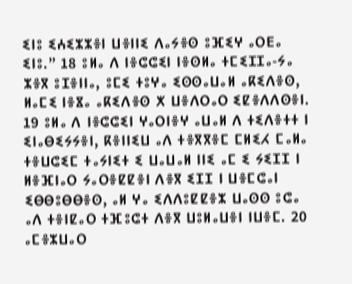ⵉⵏⵓ ⵉⵄⵉⵣⵣⴻⵏ ⵡⴻⵏⵏⵉ ⴷⴰⵢⴻⵙ ⵓⴼⵉⵖ ⴰⵔⴹⴰ ⵉⵏⵓ.” 18 ⵓⵍⴰ ⴷ ⵏⴻⵛⵛⵉⵏ ⵏⴻⵙⵍⴰ ⵜⵎⵉⵊⵊⴰ-ⵢⴰ ⵣⴻⴳ ⵓⵊⴻⵏⵏⴰ, ⵓⵎⵉ ⵜⵓⵖⴰ ⵉⵙⵙⴰⵡⴰⵍ ⴰⴽⵉⴷⴻⵙ, ⵍⴰⵎⵉ ⵏⴻⴵⴰ ⴰⴽⵉⴷⴻⵙ ⵅ ⵡⴻⴷⵔⴰⵔ ⵉⵇⴻⴷⴷⵙⴻⵏ. 19 ⵓⵍⴰ ⴷ ⵏⴻⵛⵛⵉⵏ ⵖⴰⵔⵏⴻⵖ ⴰⵡⴰⵍ ⴷ ⵜⵉⴷⴻⵜⵜ ⵏ ⵉⵏⴰⴱⵉⵢⵢⴻⵏ, ⴽⴻⵏⵏⵉⵡ ⴰⴷ ⵜⴻⴳⴳⴻⵎ ⵎⵍⵉⵃ ⵎⴰⵍⴰ ⵜⴻⵡⵛⵉⵎ ⵜⴰⵢⵏⵉⵜ ⵉ ⵡⴰⵡⴰⵍ ⵏⵏⵉ ⴰⵎ ⵉ ⵢⵉⵊⵊ ⵏ ⵍⴻⴼⵏⴰⵔ ⵢⴰⵔⴻⵇⵇⴻⵏ ⴷⴻⴳ ⵉⵊⵊ ⵏ ⵡⴻⵎⵛⴰⵏ ⵉⴱⴱⵓⴱⴱⴻⵙ, ⴰⵍ ⵖⴰ ⵉⴷⴷⵓⵇⵇⴻⵣ ⵡⴰⵙⵙ ⵓⵛⴰ ⴰⴷ ⵜⴻⵏⵇⴰⵔ ⵜⴼⵓⵛⵜ ⴷⴻⴳ ⵡⵓⵍⴰⵡⴻⵏ ⵏⵡⴻⵎ. 20 ⴰⵎⴻⵣⵡⴰⵔ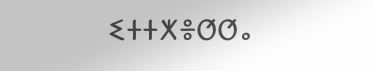ⵉⵜⵜⵅⴻⵚⵚⴰ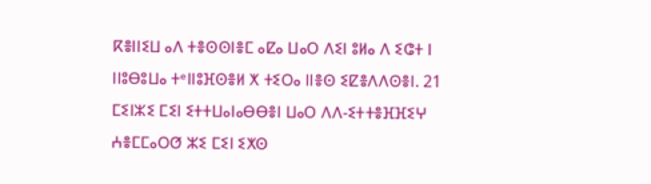ⴽⴻⵏⵏⵉⵡ ⴰⴷ ⵜⴻⵙⵙⵏⴻⵎ ⴰⵇⴰ ⵡⴰⵔ ⴷⵉⵏ ⵓⵍⴰ ⴷ ⵉⵛⵜ ⵏ ⵏⵏⵓⴱⵓⵡⴰ ⵜᵉⵏⵏⵓⴼⵙⴻⵍ ⵅ ⵜⵉⵔⴰ ⵏⵏⴻⵙ ⵉⵇⴻⴷⴷⵙⴻⵏ. 21 ⵎⵉⵏⵣⵉ ⵎⵉⵏ ⵉⵜⵜⵡⴰⵏⴰⴱⴱⴻⵏ ⵡⴰⵔ ⴷⴷ-ⵉⵜⵜⴻⴼⴼⵉⵖ ⵄⴻⵎⵎⴰⵔⵚ ⵣⵉ ⵎⵉⵏ ⵉⵅⵙ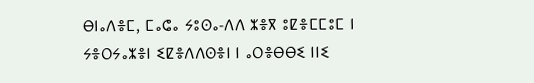ⴱⵏⴰⴷⴻⵎ, ⵎⴰⵛⴰ ⵢⵓⵙⴰ-ⴷⴷ ⵣⴻⴳ ⵓⵇⴻⵎⵎⵓⵎ ⵏ ⵢⴻⵔⵢⴰⵣⴻⵏ ⵉⵇⴻⴷⴷⵙⴻⵏ ⵏ ⴰⵔⴻⴱⴱⵉ ⵏⵏⵉ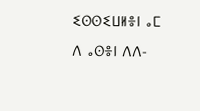ⵉⵙⵙⵉⵡⵍⴻⵏ ⴰⵎ ⴷ ⴰⵙⴻⵏ ⴷⴷ-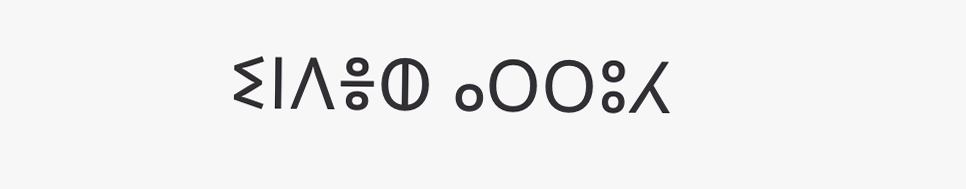ⵉⵏⴷⴻⵀ ⴰⵔⵔⵓⵃ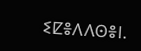ⵉⵇⴻⴷⴷⵙⴻⵏ.